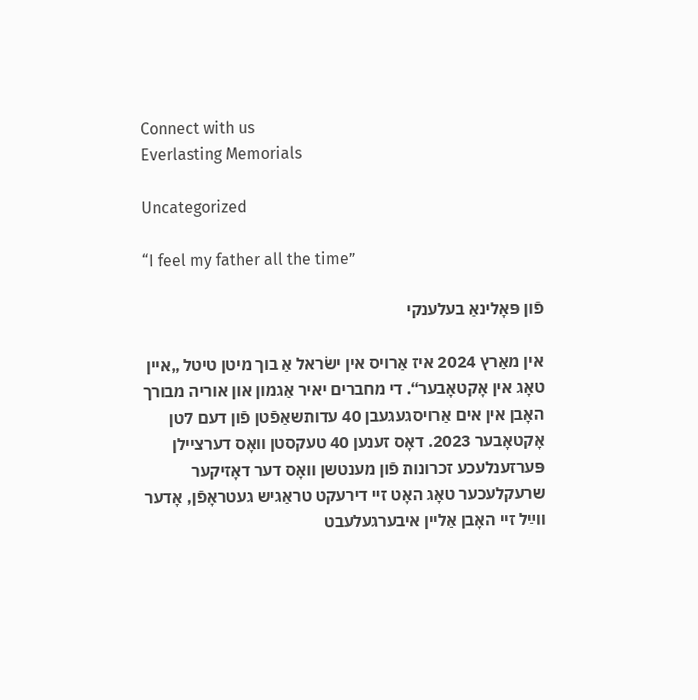Connect with us
Everlasting Memorials

Uncategorized

“I feel my father all the time”

פֿון פּאָלינאַ בעלענקי

אין מאַרץ 2024 איז אַרויס אין ישׂראל אַ בוך מיטן טיטל „איין טאָג אין אָקטאָבער“. די מחברים יאיר אַגמון און אוריה מבורך האָבן אין אים אַרויסגעגעבן 40 עדותשאַפֿטן פֿון דעם 7טן אָקטאָבער 2023. דאָס זענען 40 טעקסטן וואָס דערציילן פּערזענלעכע זכרונות פֿון מענטשן וואָס דער דאָזיקער שרעקלעכער טאָג האָט זיי דירעקט טראַגיש געטראָפֿן, אָדער ווײַל זיי האָבן אַליין איבערגעלעבט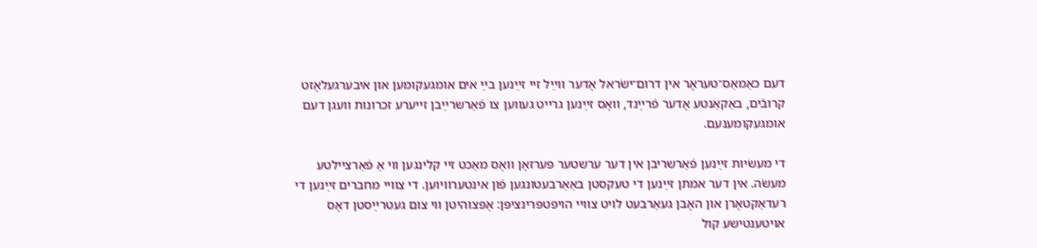דעם כאַמאַס־טעראָר אין דרום־ישׂראל אָדער ווײַל זיי זײַנען בײַ אים אומגעקומען און איבערגעלאָזט קרובֿים, באַקאַנטע אָדער פֿרײַנד, וואָס זײַנען גרייט געווען צו פֿאַרשרײַבן זייערע זכרונות וועגן דעם אומגעקומענעם.

די מעשׂיות זײַנען פֿאַרשריבן אין דער ערשטער פּערזאָן וואָס מאַכט זיי קלינגען ווי אַ פֿאַרציילטע מעשׂה. אין דער אמתן זײַנען די טעקסטן באַאַרבעטונגען פֿון אינטערוויוען. די צוויי מחברים זײַנען די רעדאַקטאָרן און האָבן געאַרבעט לויט צוויי הויפּטפּרינציפּן: אָפּצוהיטן ווי צום געטרײַסטן דאָס אויטענטישע קול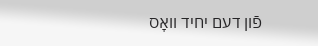פֿון דעם יחיד וואָס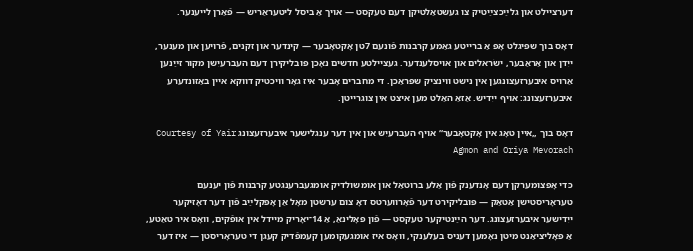דערציילט און גלײַכצײַטיק צו געשטאַלטיקן דעם טעקסט — אויך אַ ביסל ליטעראַריש — פֿאַרן לייענער.

דאָס בוך שפּיגלט אָפּ אַ ברייטע גאַמע קרבנות פֿונעם 7טן אָקטאָבער — קינדער און זקנים, פֿרויען און מענער, ייִדן און אַראַבער, ישׂראלים און אויסלענדער. געציילטע חדשים נאָכן פּובליקירן דעם העברעיִשן מקור זײַנען אַרויס איבערזעצונגען אין נישט ווינציק שפּראַכן. די מחברים אָבער איז גאָר וויכטיק דווקא איין באַזונדערע איבערזעצונג: אויף ייִדיש. אַזאַ האַלט מען איצט אין צוגרייטן.

דאָס בוך „איין טאָג אין אָקטאָבער“ אויף העברעיִש און אין דער ענגלישער איבערזעצונג Courtesy of Yair Agmon and Oriya Mevorach

כּדי אָפּצומערקן דעם אָנדענק פֿון אַלע ברוטאַל און אומשולדיק אומגעברענגטע קרבנות פֿון יענעם טעראָריסטישן אַטאַק — פּובליקירט דער פֿאָרווערטס דאָ צום ערשטן מאָל אַן אָפּקלײַב פֿון דער דאָזיקער ייִדישער איבערזעצונג. דער הײַנטיקער טעקסט — פֿון פּאָלינאַ, אַ 14־יאָריק מיידל אין אופֿקים, וואָס איר טאַטע, אַ פּאָליציאַנט מיטן נאָמען דעניס בעלענקי, וואָס איז אומגעקומען קעמפֿדיק קעגן די טעראָריסטן — איז דער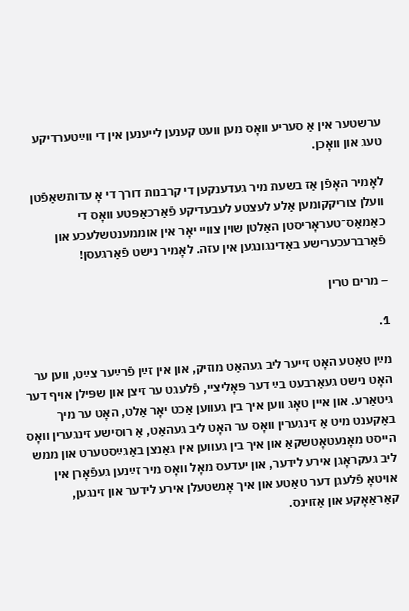ערשטער אין אַ סעריע וואָס מען וועט קענען לייענען אין די ווײַטערדיקע טעג און וואָכן.

לאָמיר האָפֿן אַז בשעת מיר געדענקען די קרבנות דורך די אָ עדותשאַפֿטן וועלן צוריקקומען אַלע לעצטע לעבעדיקע פֿאַרכאַפּטע וואָס די כאַמאַס־טעראָריסטן האַלטן שוין צוויי יאָר אין אוממענטשלעכע און פֿאַרברעכערישע באַדינגונגען אין עזה. לאָמיר נישט פֿאַרגעסן!

– מרים טרין

1.

מײַן טאַטע האָט זייער ליב געהאַט מוזיק, און אין זײַן פֿרײַער צײַט, ווען ער האָט נישט געאַרבעט בײַ דער פּאָליציי, פֿלעגט ער זיצן און שפּילן אויף דער גיטאַרע. און איין טאָג ווען איך בין געווען אַכט יאָר אַלט, האָט ער מיך באַקענט מיט אַ זינגערין וואָס ער האָט ליב געהאַט, אַ רוסישע זינגערין וואָס הייסט מאָנעטאָטשקאַ און איך בין געווען אין גאַנצן באַגײַסטערט און ממש ליב געקראָגן אירע לידער, און יעדעס מאָל וואָס מיר זײַנען געפֿאָרן אין אויטאָ פֿלעגן דער טאַטע און איך אָנשטעלן אירע לידער און זינגען, קאַראַאָקע און אַזוינס.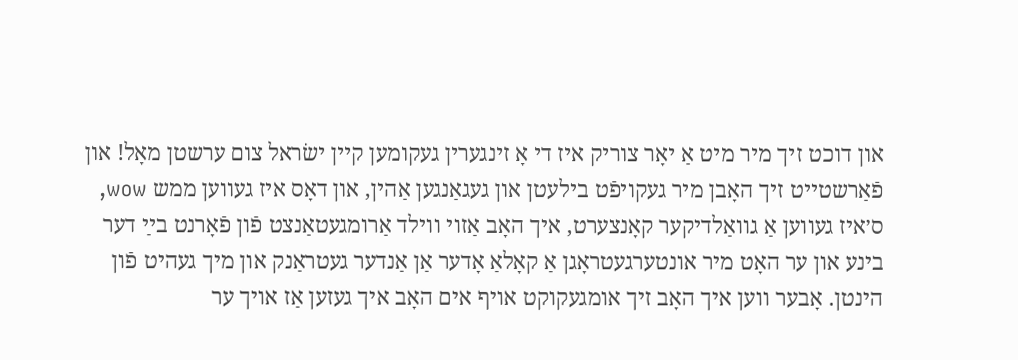און דוכט זיך מיר מיט אַ יאָר צוריק איז די אָ זינגערין געקומען קיין ישׂראל צום ערשטן מאָל! און פֿאַרשטייט זיך האָבן מיר געקויפֿט בילעטן און געגאַנגען אַהין, און דאָס איז געווען ממש wow, ס׳איז געווען אַ גוואַלדיקער קאָנצערט, איך האָב אַזוי ווילד אַרומגעטאַנצט פֿון פֿאָרנט בײַ דער בינע און ער האָט מיר אונטערגעטראָגן אַ קאָלאַ אָדער אַן אַנדער געטראַנק און מיך געהיט פֿון הינטן. אָבער ווען איך האָב זיך אומגעקוקט אויף אים האָב איך געזען אַז אויך ער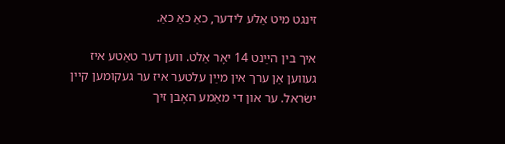זינגט מיט אַלע לידער, כאַ כאַ כאַ.

איך בין הײַנט 14 יאָר אַלט. ווען דער טאַטע איז געווען אַן ערך אין מײַן עלטער איז ער געקומען קיין ישׂראל. ער און די מאַמע האָבן זיך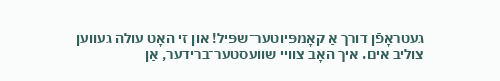געטראָפֿן דורך אַ קאָמפּיוטער־שפּיל! און זי האָט עולה געווען צוליב אים. איך האָב צוויי שוועסטער־ברידער, אַן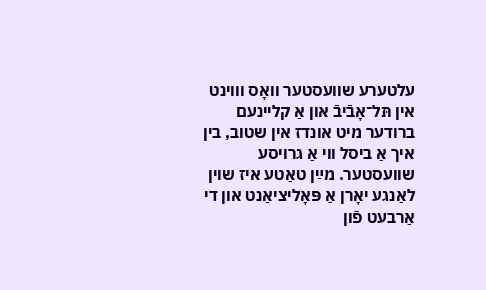עלטערע שוועסטער וואָס וווינט אין תּל־אָבֿיבֿ און אַ קליינעם ברודער מיט אונדז אין שטוב, בין איך אַ ביסל ווי אַ גרויסע שוועסטער. מײַן טאַטע איז שוין לאַנגע יאָרן אַ פּאָליציאַנט און די אַרבעט פֿון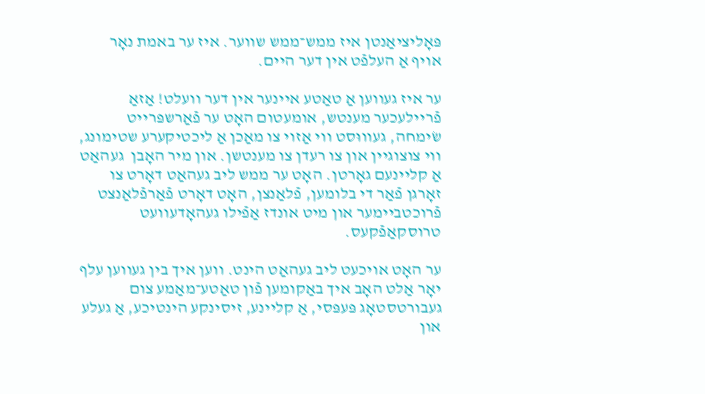פּאָליציאַנטן איז ממש־ממש שווער. איז ער באמת נאָר אויף אַ העלפֿט אין דער היים.

ער איז געווען אַ טאַטע איינער אין דער וועלט! אַזאַ פֿריילעכער מענטש, אומעטום האָט ער פֿאַרשפּרייט שׂימחה, געוווּסט ווי אַזוי צו מאַכן אַ ליכטיקערע שטימונג, ווי צוצוגיין און צו רעדן צו מענטשן. און מיר האָבן  געהאַט אַ קליינעם גאָרטן. האָט ער ממש ליב געהאַט דאָרט צו זאָרגן פֿאַר די בלומען, פֿלאַנצן, האָט דאָרט פֿאַרפֿלאַנצט פֿרוכטביימער און מיט אונדז אַפֿילו געהאָדעוועט טרוסקאַפֿקעס.

ער האָט אויכעט ליב געהאַט הינט. ווען איך בין געווען עלף יאָר אַלט האָב איך באַקומען פֿון טאַטע־מאַמע צום געבורטסטאָג פּעפּסי, אַ קליינע, זיסינקע הינטיכע, אַ געלע און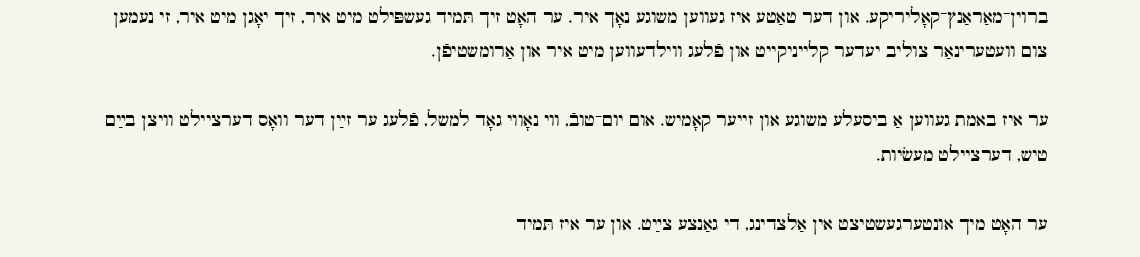ברוין־מאַראַנץ־קאָליריקע. און דער טאַטע איז געווען משוגע נאָך איר. ער האָט זיך תּמיד געשפּילט מיט איר, זיך יאָגן מיט איר, זי נעמען צום וועטערינאַר צוליב יעדער קלייניקייט און פֿלעג ווילדעווען מיט איר און אַרומשטיפֿן.

ער איז באמת געווען אַ ביסעלע משוגע און זייער קאָמיש. אום יום־טובֿ, ווי נאָווי גאָד למשל, פֿלעג ער זײַן דער וואָס דערציילט וויצן בײַם טיש, דערציילט מעשׂיות.

ער האָט מיך אונטערגעשטיצט אין אַלצדינג, די גאַנצע צײַט. און ער איז תּמיד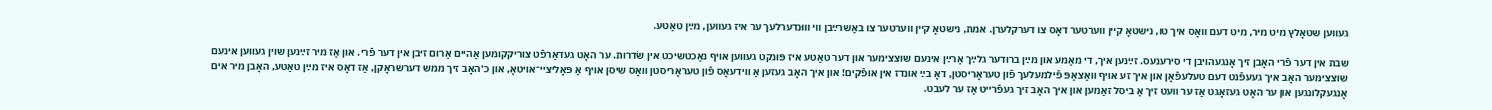געווען שטאָלץ מיט מיר, מיט דעם וואָס איך טו, נישטאָ קיין ווערטער דאָס צו דערקלערן. אמת, נישטאָ קיין ווערטער צו באַשרײַבן ווי וווּנדערלעך ער איז געווען, מײַן טאַטע.

שבת אין דער פֿרי האָבן זיך אָנגעהויבן די סירענעס. זײַנען איך, די מאַמע און מײַן ברודער גלײַך אַרײַן אינעם שוצצימער און דער טאַטע איז פּונקט געווען אויף נאַכטשיכט אין שׂדרות. ער האָט געדאַרפֿט צוריקקומען אַהיים אַרום זיבן אין דער פֿרי. און אַז מיר זײַנען שוין געווען אינעם שוצצימער האָב איך געעפֿנט דעם טעלעפֿאָן און איך זע אויף וואַצאַפּ פֿילמעלעך פֿון טעראָריסטן, דאָ בײַ אונדז אין אופֿקים! און איך האָב געזען אַ ווידעאָס פֿון טעראָריסטן וואָס שיסן אויף אַ פּאָליציי־אויטאָ, און כ’האָב זיך ממש דערשראָקן, אַז דאָס איז מײַן טאַטע, האָבן מיר אים אָנגעקלונגען און ער האָט געזאָגט אַז ער וועט זיך אַ ביסל זאַמען און איך האָב זיך געפֿרייט אַז ער לעבט.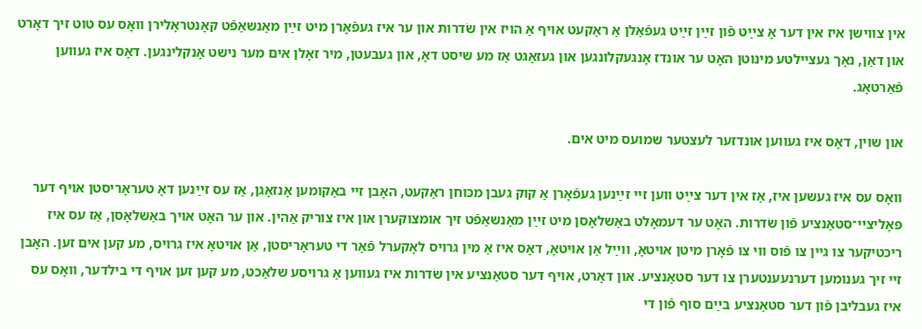אין צווישן איז אין דער אָ צײַט פֿון זײַן זײַט געפֿאַלן אַ ראַקעט אויף אַ הויז אין שׂדרות און ער איז געפֿאָרן מיט זײַן מאַנשאַפֿט קאָנטראָלירן וואָס עס טוט זיך דאָרט און דאַן, נאָך געציילטע מינוטן האָט ער אונדז אָנגעקלונגען און געזאָגט אַז מע שיסט דאָ, און געבעטן, מיר זאָלן אים מער נישט אָנקלינגען. דאָס איז געווען פֿאַרטאָג.

און שוין, דאָס איז געווען אונדזער לעצטער שמועס מיט אים.

וואָס עס איז געשען איז, אַז אין דער צײַט ווען זיי זײַנען געפֿאָרן אַ קוק געבן מכּוחן ראַקעט, האָבן זיי באַקומען אָנזאָגן, אַז עס זײַנען דאָ טעראָריסטן אויף דער פּאָליצײ־סטאַנציע פֿון שׂדרות. האָט ער דעמאָלט באַשלאָסן מיט זײַן מאַנשאַפֿט זיך אומצוקערן און איז צוריק אַהין. און ער האָט אויך באַשלאָסן, אַז עס איז ריכטיקער צו גיין צו פֿוס ווי צו פֿאָרן מיטן אויטאָ, ווײַל אַן אויטאָ, דאָס איז אַ מין גרויס לאָקערל פֿאַר די טעראָריסטן, אַן אויטאָ איז גרויס, מע קען אים זען. האָבן זיי זיך גענומען דערנעענטערן צו דער סטאַנציע. און דאָרט, אויף דער סטאַנציע אין שׂדרות איז געווען אַ גרויסע שלאַכט, מע קען זען אויף די בילדער, וואָס עס איז געבליבן פֿון דער סטאַנציע בײַם סוף פֿון די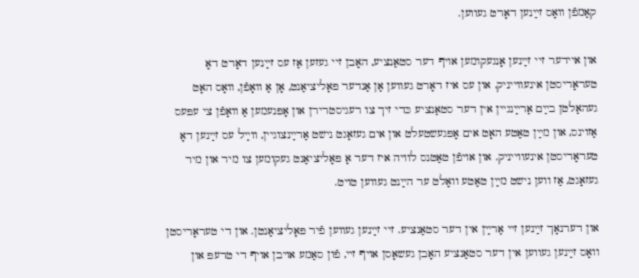קאַמפֿן וואָס זײַנען דאָרט געווען.

און איידער זיי זײַנען אָנגעקומען אויף דער סטאַנציע, האָבן זיי געזען אַז עס זײַנען דאָרט דאָ טעראָריסטן אינעווייניק. און עס איז דאָרט געווען אַן אַנדער פּאָליציאַנט, אָן אַ וואָפֿן, וואָס האָט געהאַלטן בײַם אַרײַנגיין אין דער סטאַנציע כּדי זיך צו רעגיסטרירן און אָפּנעמען אַ וואָפֿן צי עפּעס אַזוינס, און מײַן טאַטע האָט אים אָפּגעשטעלט און אים געזאָגט נישט אַרײַנצוגיין, ווײַל עס זײַנען דאָ טעראָריסטן אינעווייניק. און אויפֿן טאַטנס לוויה איז דער אָ פּאָליציאַנט געקומען צו מיר און מיר געזאָגט, אַז ווען נישט מײַן טאַטע וואָלט ער הײַנט געווען טויט.

און דערנאָך זײַנען זיי אַרײַן אין דער סטאַנציע. זיי זײַנען געווען פֿיר פּאָליציאַנטן. און די טעראָריסטן וואָס זײַנען געווען אין דער סטאַנציע האָבן געשאָסן אויף זיי, פֿון סאַמע אויבן אויף די טרעפּ און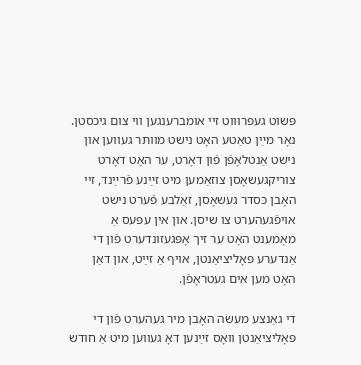פּשוט געפּרוּווט זיי אומברענגען ווי צום גיכסטן. נאָר מײַן טאַטע האָט נישט מוותּר געווען און נישט אַנטלאָפֿן פֿון דאָרט, ער האָט דאָרט צוריקגעשאָסן צוזאַמען מיט זײַנע פֿרײַנד, זיי האָבן כּסדר געשאָסן, זאַלבע פֿערט נישט אויפֿגעהערט צו שיסן. און אין עפּעס אַ מאָמענט האָט ער זיך אָפּגעזונדערט פֿון די אַנדערע פּאָליציאַנטן, אויף אַ זײַט, און דאַן האָט מען אים געטראָפֿן.

די גאַנצע מעשׂה האָבן מיר געהערט פֿון די פּאָליציאַנטן וואָס זײַנען דאָ געווען מיט אַ חודש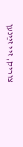צוריק, זיי זײַנען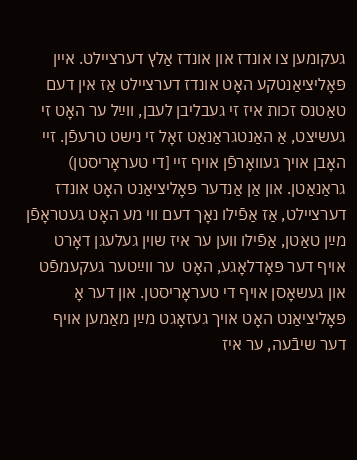געקומען צו אונדז און אונדז אַלץ דערציילט. איין פּאָליציאַנטקע האָט אונדז דערציילט אַז אין דעם טאַטנס זכות איז זי געבליבן לעבן, ווײַל ער האָט זי געשיצט, אַ האַנטגראַנאַט זאָל זי נישט טרעפֿן. זיי האָבן אויך געוואָרפֿן אויף זיי [די טעראָריסטן) גראַנאַטן. און אַן אַנדער פּאָליציאַנט האָט אונדז דערציילט, אַז אַפֿילו נאָך דעם ווי מע האָט געטראָפֿן מײַן טאַטן, אַפֿילו ווען ער איז שוין געלעגן דאָרט אויף דער פּאָדלאָגע, האָט  ער ווײַטער געקעמפֿט און געשאָסן אויף די טעראָריסטן. און דער אָ פּאָליציאַנט האָט אויך געזאָגט מײַן מאַמען אויף דער שיבֿעה, ער איז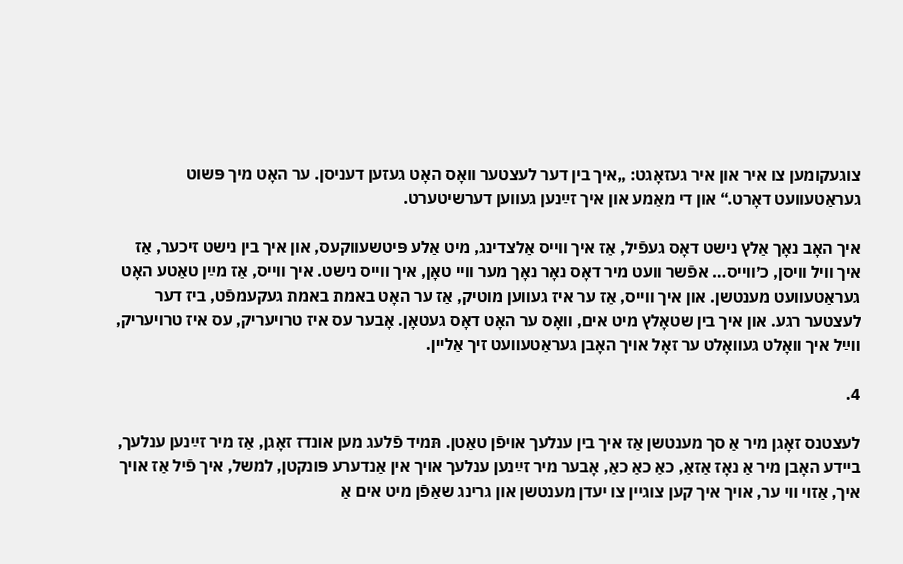צוגעקומען צו איר און איר געזאָגט: „איך בין דער לעצטער וואָס האָט געזען דעניסן. ער האָט מיך פּשוט געראַטעוועט דאָרט.“ און די מאַמע און איך זײַנען געווען דערשיטערט.

איך האָב נאָך אַלץ נישט דאָס געפֿיל, אַז איך ווייס אַלצדינג, מיט אַלע פּיטשעווקעס, און איך בין נישט זיכער, אַז איך וויל וויסן, כ׳ווייס… אפֿשר וועט מיר דאָס נאָר נאָך מער וויי טאָן, איך ווייס נישט. איך ווייס, אַז מײַן טאַטע האָט געראַטעוועט מענטשן. און איך ווייס, אַז ער איז געווען מוטיק, אַז ער האָט באמת באמת געקעמפֿט, ביז דער לעצטער רגע. און איך בין שטאָלץ מיט אים, וואָס ער האָט דאָס געטאָן. אָבער עס איז טרויעריק, עס איז טרויעריק, ווײַל איך וואָלט געוואָלט ער זאָל אויך האָבן געראַטעוועט זיך אַליין.

4.

לעצטנס זאָגן מיר אַ סך מענטשן אַז איך בין ענלעך אויפֿן טאַטן. תּמיד פֿלעג מען אונדז זאָגן, אַז מיר זײַנען ענלעך, ביידע האָבן מיר אַ נאָז אַזאַ, כאַ כאַ כאַ, אָבער מיר זײַנען ענלעך אויך אין אַנדערע פּונקטן, למשל, איך פֿיל אַז אויך איך, אַזוי ווי ער, אויך איך קען צוגיין צו יעדן מענטשן און גרינג שאַפֿן מיט אים אַ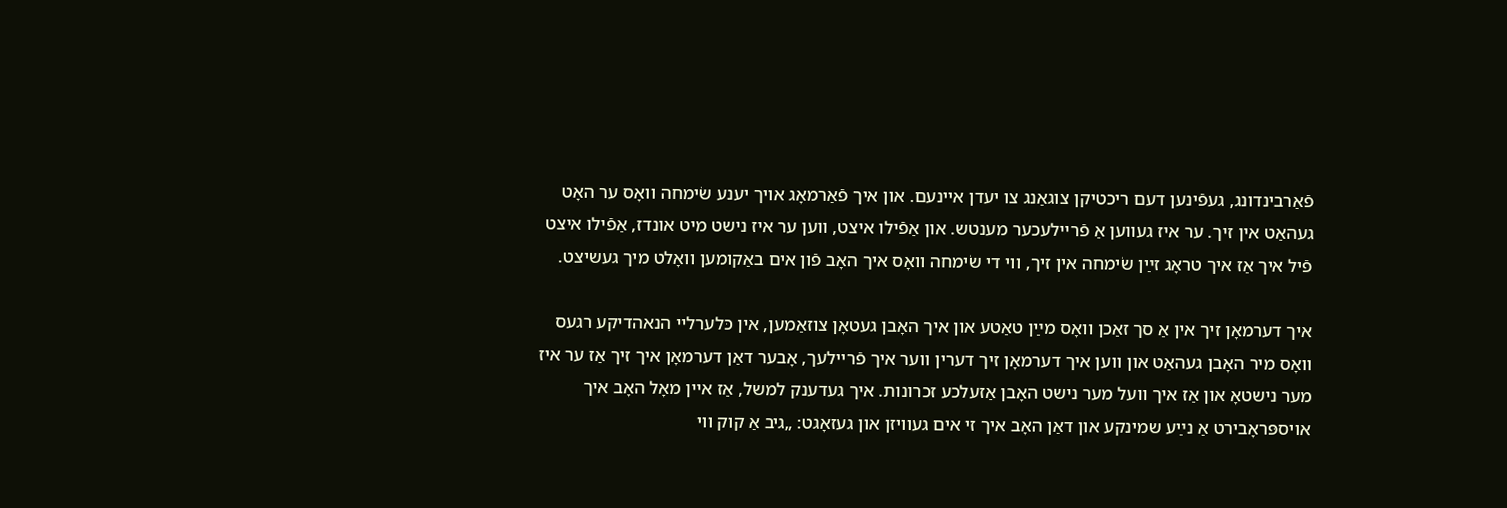פֿאַרבינדונג, געפֿינען דעם ריכטיקן צוגאַנג צו יעדן איינעם. און איך פֿאַרמאָג אויך יענע שׂימחה וואָס ער האָט געהאַט אין זיך. ער איז געווען אַ פֿריילעכער מענטש. און אַפֿילו איצט, ווען ער איז נישט מיט אונדז, אַפֿילו איצט פֿיל איך אַז איך טראָג זײַן שׂימחה אין זיך, ווי די שׂימחה וואָס איך האָב פֿון אים באַקומען וואָלט מיך געשיצט.

איך דערמאָן זיך אין אַ סך זאַכן וואָס מײַן טאַטע און איך האָבן געטאָן צוזאַמען, אין כּלערליי הנאהדיקע רגעס וואָס מיר האָבן געהאַט און ווען איך דערמאָן זיך דערין ווער איך פֿריילעך, אָבער דאַן דערמאָן איך זיך אַז ער איז מער נישטאָ און אַז איך וועל מער נישט האָבן אַזעלכע זכרונות. איך געדענק למשל, אַז איין מאָל האָב איך אויספּראָבירט אַ נײַע שמינקע און דאַן האָב איך זי אים געוויזן און געזאָגט: „גיב אַ קוק ווי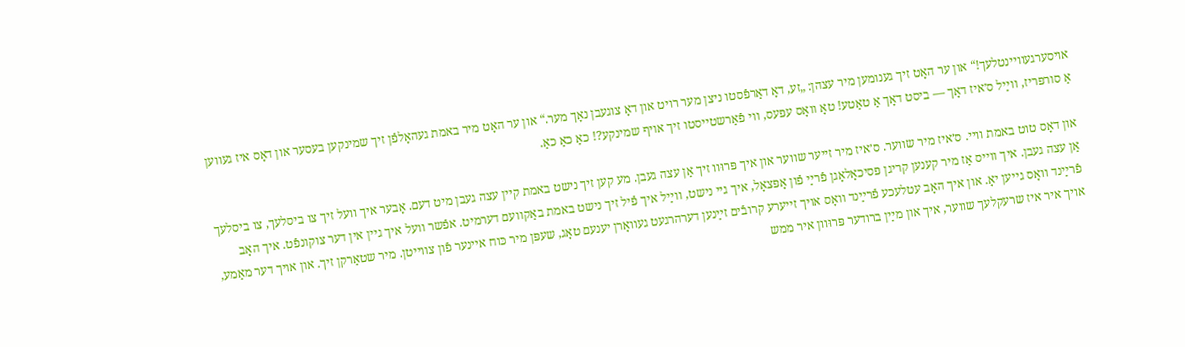אויסערגעוויינטלעך!“ און ער האָט זיך גענומען מיר עצהן: „זע, דאָ דאַרפֿסטו ניצן מער רויט און דאָ צוגעבן נאָך מער.“ און ער האָט מיר באמת געהאָלפֿן זיך שמינקען בעסער און דאָס איז געווען אַ סורפּריז, ווײַל ס׳איז דאָך — ביסט דאָך אַ טאַטע! טאָ וואָס עפּעס, ווי פֿאַרשטייסטו זיך אויף שמינקע?! כאַ כאַ כאַ.

און דאָס טוט באמת וויי. ס׳איז מיר שווער. ס׳איז מיר זייער שווער און איך פּרוּוו זיך אַן עצה געבן. מע קען זיך נישט באמת קיין עצה געבן מיט דעם. אָבער איך וועל זיך צו ביסלעך, צו ביסלעך אַן עצה געבן. איך ווייס אַז מיר קענען קריגן פּסיכאָלאָגן פֿרײַ פֿון אָפּצאָל, איך גיי נישט, ווײַל איך פֿיל זיך נישט באמת באַקוועם דערמיט. אפֿשר וועל איך גיין אין דער צוקונפֿט. איך האָב פֿרײַנד וואָס גייען יאָ. און איך האָב עטלעכע פֿרײַנד וואָס אויך זייערע קרובֿים זײַנען דערהרגעט געוואָרן יענעם טאָג, שעפּן מיר כּוח איינער פֿון צווייטן. מיר שטאַרקן זיך. און אויך דער מאַמע, אויך איר איז שרעקלעך שווער, איך און מײַן ברודער פּרוּוון איר ממש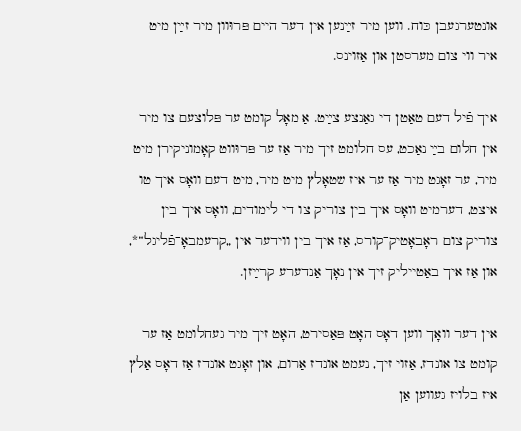אונטערגעבן כּוח. ווען מיר זײַנען אין דער היים פּרוּוון מיר זײַן מיט איר ווי צום מערסטן און אַזוינס.

איך פֿיל דעם טאַטן די גאַנצע צײַט. אַ מאָל קומט ער פּלוצעם צו מיר אין חלום בײַ נאַכט, עס חלומט זיך מיר אַז ער פּרוּווט קאָמוניקירן מיט מיר, ער זאָגט מיר אַז ער איז שטאָלץ מיט מיר, מיט דעם וואָס איך טו איצט, דערמיט וואָס איך בין צוריק צו די לימודים, וואָס איך בין צוריק צום ראָבאָטיק־קורס, אַז איך בין ווידער אין „קרעמבאָ־פֿליגל“*, און אַז איך באַטייליק זיך אין נאָך אַנדערע קרײַזן.

אין דער וואָך ווען דאָס האָט פּאַסירט, האָט זיך מיר געחלומט אַז ער קומט צו אונדז, אַזוי זיך, נעמט אונדז אַרום, און זאָגט אונדז אַז דאָס אַלץ איז בלויז געווען אַן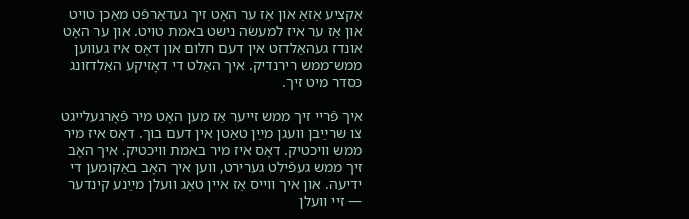אַקציע אַזאַ און אַז ער האָט זיך געדאַרפֿט מאַכן טויט און אַז ער איז למעשׂה נישט באמת טויט. און ער האָט אונדז געהאַלדזט אין דעם חלום און דאָס איז געווען ממש־ממש רירנדיק. איך האַלט די דאָזיקע האַלדזונג כּסדר מיט זיך.

איך פֿריי זיך ממש זייער אַז מען האָט מיר פֿאָרגעלייגט צו שרײַבן וועגן מײַן טאַטן אין דעם בוך. דאָס איז מיר ממש וויכטיק. דאָס איז מיר באמת וויכטיק. איך האָב זיך ממש געפֿילט גערירט, ווען איך האָב באַקומען די ידיעה. און איך ווייס אַז איין טאָג וועלן מײַנע קינדער — זיי וועלן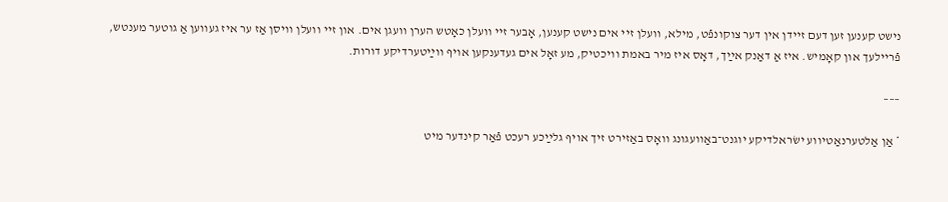נישט קענען זען דעם זיידן אין דער צוקונפֿט, מילא, וועלן זיי אים נישט קענען, אָבער זיי וועלן כאָטש הערן וועגן אים. און זיי וועלן וויסן אַז ער איז געווען אַ גוטער מענטש, פֿריילעך און קאָמיש. איז אַ דאַנק אײַך, דאָס איז מיר באמת וויכטיק, מע זאָל אים געדענקען אויף ווײַטערדיקע דורות.

–––

* אַן אַלטערנאַטיווע ישׂראלדיקע יוגנט־באַוועגונג וואָס באַזירט זיך אויף גלײַכע רעכט פֿאַר קינדער מיט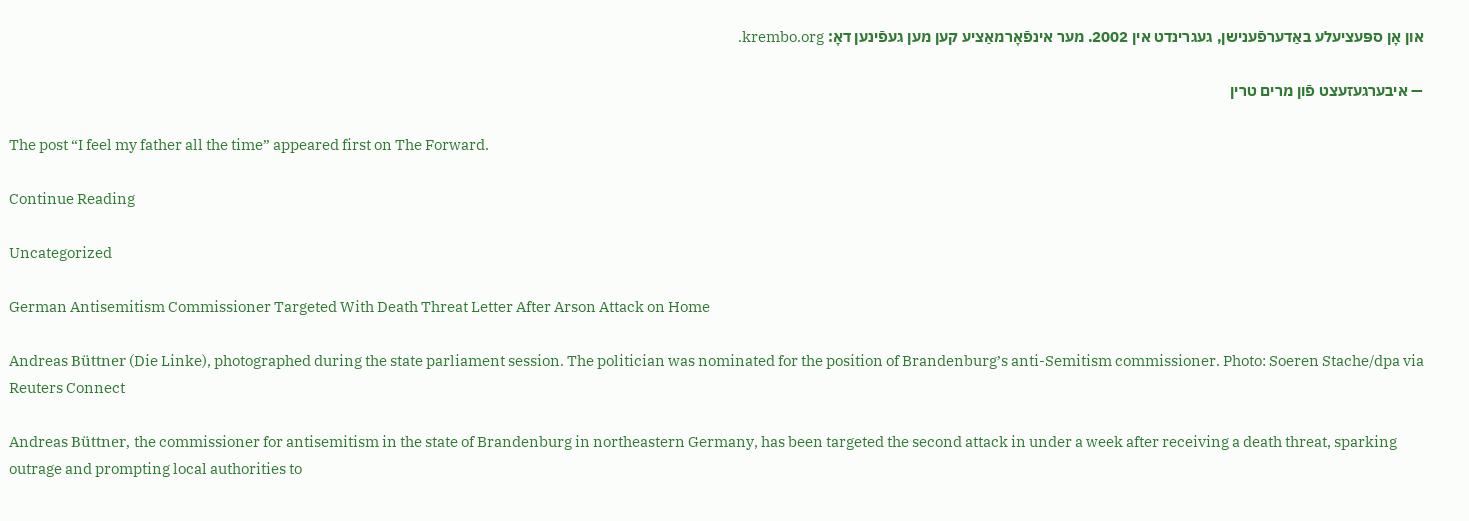און אָן ספּעציעלע באַדערפֿענישן, געגרינדט אין 2002. מער אינפֿאָרמאַציע קען מען געפֿינען דאָ: krembo.org.

— איבערגעזעצט פֿון מרים טרין

The post “I feel my father all the time” appeared first on The Forward.

Continue Reading

Uncategorized

German Antisemitism Commissioner Targeted With Death Threat Letter After Arson Attack on Home

Andreas Büttner (Die Linke), photographed during the state parliament session. The politician was nominated for the position of Brandenburg’s anti-Semitism commissioner. Photo: Soeren Stache/dpa via Reuters Connect

Andreas Büttner, the commissioner for antisemitism in the state of Brandenburg in northeastern Germany, has been targeted the second attack in under a week after receiving a death threat, sparking outrage and prompting local authorities to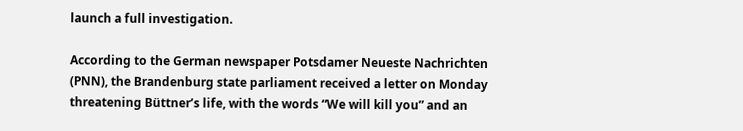launch a full investigation.

According to the German newspaper Potsdamer Neueste Nachrichten (PNN), the Brandenburg state parliament received a letter on Monday threatening Büttner’s life, with the words “We will kill you” and an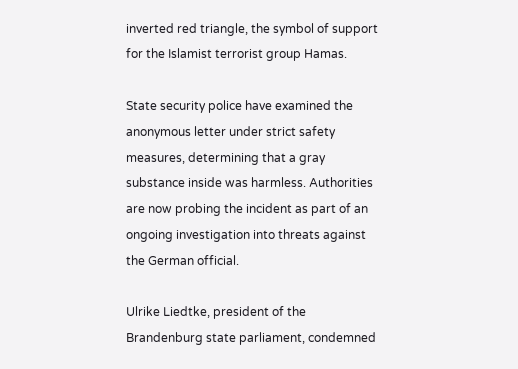inverted red triangle, the symbol of support for the Islamist terrorist group Hamas.

State security police have examined the anonymous letter under strict safety measures, determining that a gray substance inside was harmless. Authorities are now probing the incident as part of an ongoing investigation into threats against the German official.

Ulrike Liedtke, president of the Brandenburg state parliament, condemned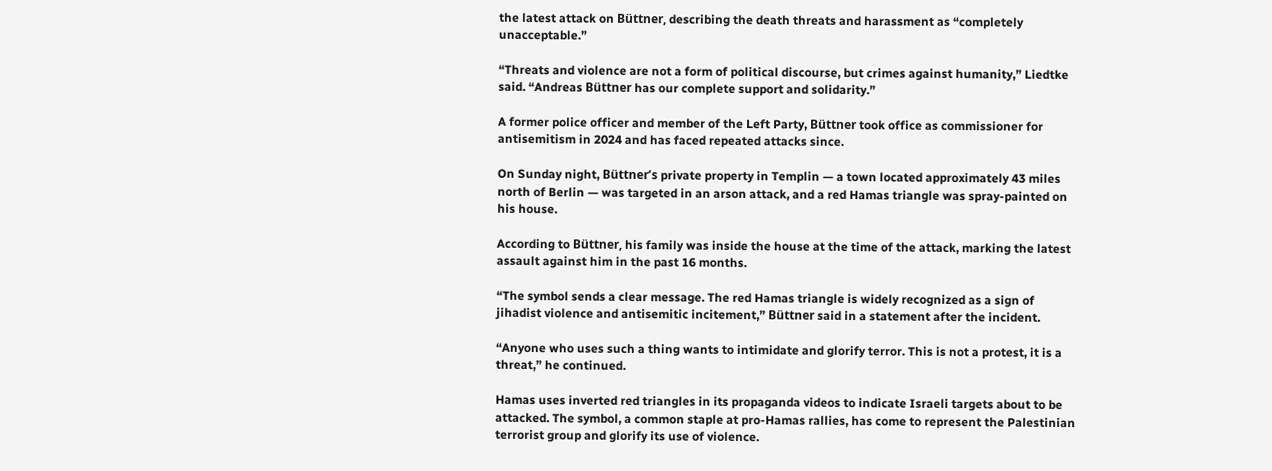the latest attack on Büttner, describing the death threats and harassment as “completely unacceptable.”

“Threats and violence are not a form of political discourse, but crimes against humanity,” Liedtke said. “Andreas Büttner has our complete support and solidarity.”

A former police officer and member of the Left Party, Büttner took office as commissioner for antisemitism in 2024 and has faced repeated attacks since.

On Sunday night, Büttner’s private property in Templin — a town located approximately 43 miles north of Berlin — was targeted in an arson attack, and a red Hamas triangle was spray-painted on his house.

According to Büttner, his family was inside the house at the time of the attack, marking the latest assault against him in the past 16 months.

“The symbol sends a clear message. The red Hamas triangle is widely recognized as a sign of jihadist violence and antisemitic incitement,” Büttner said in a statement after the incident.

“Anyone who uses such a thing wants to intimidate and glorify terror. This is not a protest, it is a threat,” he continued.

Hamas uses inverted red triangles in its propaganda videos to indicate Israeli targets about to be attacked. The symbol, a common staple at pro-Hamas rallies, has come to represent the Palestinian terrorist group and glorify its use of violence.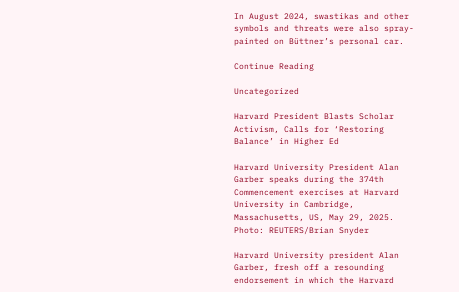In August 2024, swastikas and other symbols and threats were also spray-painted on Büttner’s personal car.

Continue Reading

Uncategorized

Harvard President Blasts Scholar Activism, Calls for ‘Restoring Balance’ in Higher Ed

Harvard University President Alan Garber speaks during the 374th Commencement exercises at Harvard University in Cambridge, Massachusetts, US, May 29, 2025. Photo: REUTERS/Brian Snyder

Harvard University president Alan Garber, fresh off a resounding endorsement in which the Harvard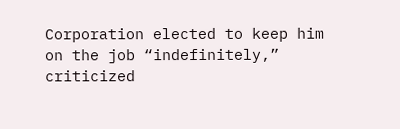Corporation elected to keep him on the job “indefinitely,” criticized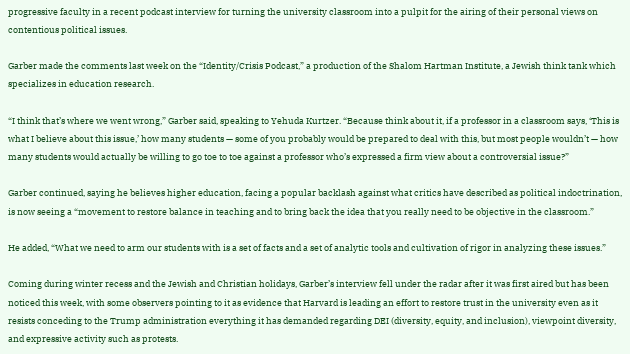progressive faculty in a recent podcast interview for turning the university classroom into a pulpit for the airing of their personal views on contentious political issues.

Garber made the comments last week on the “Identity/Crisis Podcast,” a production of the Shalom Hartman Institute, a Jewish think tank which specializes in education research.

“I think that’s where we went wrong,” Garber said, speaking to Yehuda Kurtzer. “Because think about it, if a professor in a classroom says, ‘This is what I believe about this issue,’ how many students — some of you probably would be prepared to deal with this, but most people wouldn’t — how many students would actually be willing to go toe to toe against a professor who’s expressed a firm view about a controversial issue?”

Garber continued, saying he believes higher education, facing a popular backlash against what critics have described as political indoctrination, is now seeing a “movement to restore balance in teaching and to bring back the idea that you really need to be objective in the classroom.”

He added, “What we need to arm our students with is a set of facts and a set of analytic tools and cultivation of rigor in analyzing these issues.”

Coming during winter recess and the Jewish and Christian holidays, Garber’s interview fell under the radar after it was first aired but has been noticed this week, with some observers pointing to it as evidence that Harvard is leading an effort to restore trust in the university even as it resists conceding to the Trump administration everything it has demanded regarding DEI (diversity, equity, and inclusion), viewpoint diversity, and expressive activity such as protests.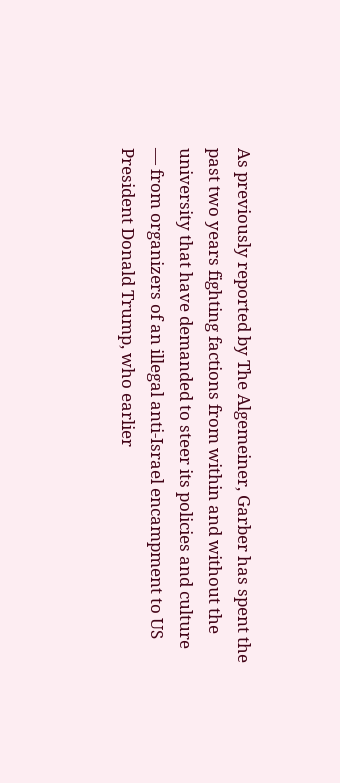As previously reported by The Algemeiner, Garber has spent the past two years fighting factions from within and without the university that have demanded to steer its policies and culture — from organizers of an illegal anti-Israel encampment to US President Donald Trump, who earlier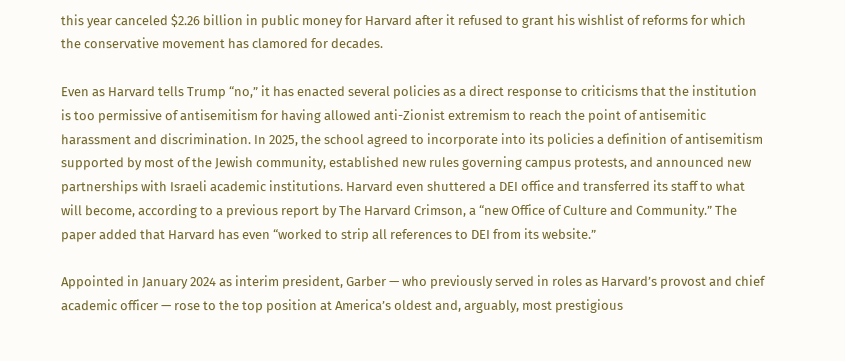this year canceled $2.26 billion in public money for Harvard after it refused to grant his wishlist of reforms for which the conservative movement has clamored for decades.

Even as Harvard tells Trump “no,” it has enacted several policies as a direct response to criticisms that the institution is too permissive of antisemitism for having allowed anti-Zionist extremism to reach the point of antisemitic harassment and discrimination. In 2025, the school agreed to incorporate into its policies a definition of antisemitism supported by most of the Jewish community, established new rules governing campus protests, and announced new partnerships with Israeli academic institutions. Harvard even shuttered a DEI office and transferred its staff to what will become, according to a previous report by The Harvard Crimson, a “new Office of Culture and Community.” The paper added that Harvard has even “worked to strip all references to DEI from its website.”

Appointed in January 2024 as interim president, Garber — who previously served in roles as Harvard’s provost and chief academic officer — rose to the top position at America’s oldest and, arguably, most prestigious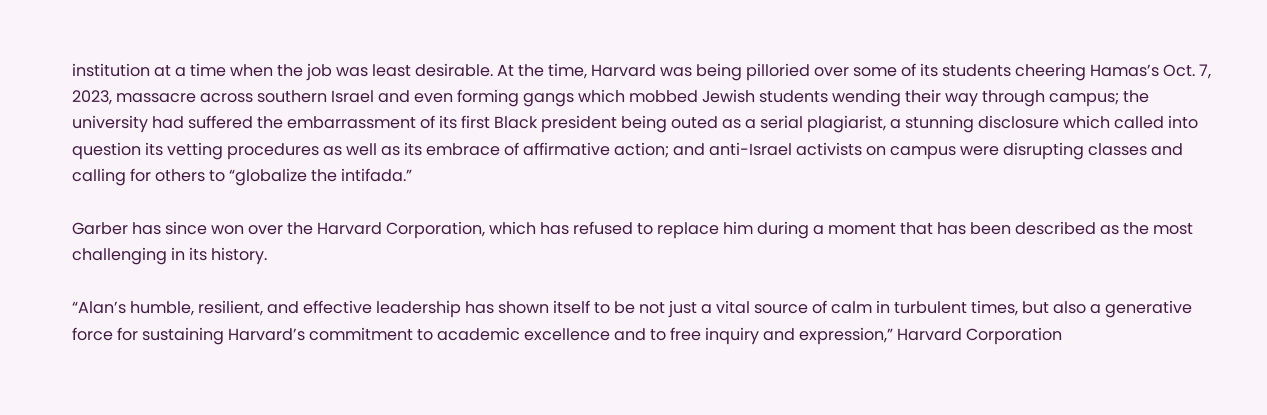institution at a time when the job was least desirable. At the time, Harvard was being pilloried over some of its students cheering Hamas’s Oct. 7, 2023, massacre across southern Israel and even forming gangs which mobbed Jewish students wending their way through campus; the university had suffered the embarrassment of its first Black president being outed as a serial plagiarist, a stunning disclosure which called into question its vetting procedures as well as its embrace of affirmative action; and anti-Israel activists on campus were disrupting classes and calling for others to “globalize the intifada.”

Garber has since won over the Harvard Corporation, which has refused to replace him during a moment that has been described as the most challenging in its history.

“Alan’s humble, resilient, and effective leadership has shown itself to be not just a vital source of calm in turbulent times, but also a generative force for sustaining Harvard’s commitment to academic excellence and to free inquiry and expression,” Harvard Corporation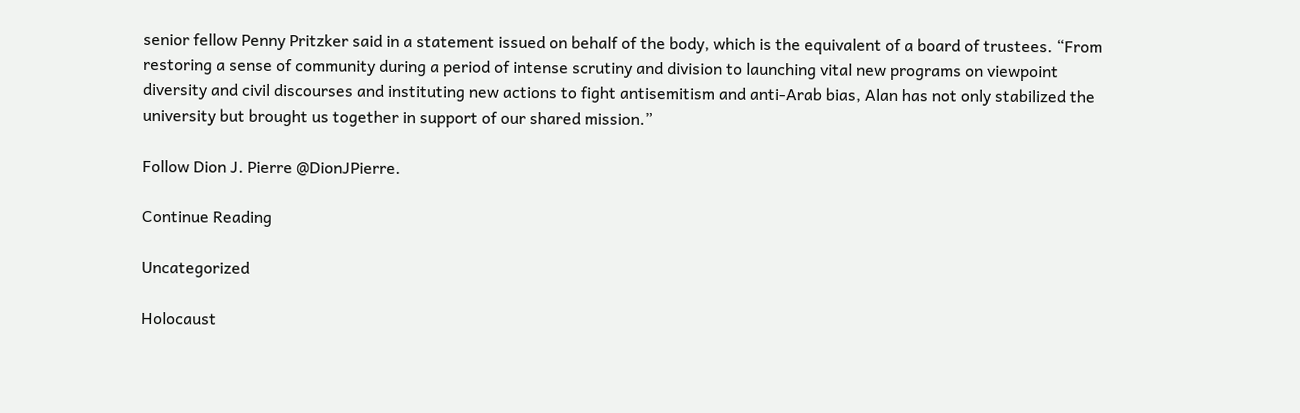senior fellow Penny Pritzker said in a statement issued on behalf of the body, which is the equivalent of a board of trustees. “From restoring a sense of community during a period of intense scrutiny and division to launching vital new programs on viewpoint diversity and civil discourses and instituting new actions to fight antisemitism and anti-Arab bias, Alan has not only stabilized the university but brought us together in support of our shared mission.”

Follow Dion J. Pierre @DionJPierre.

Continue Reading

Uncategorized

Holocaust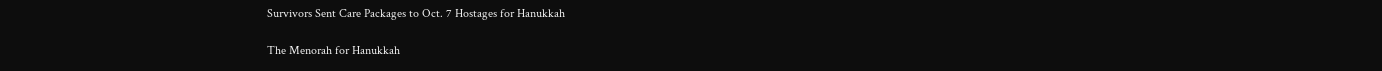Survivors Sent Care Packages to Oct. 7 Hostages for Hanukkah

The Menorah for Hanukkah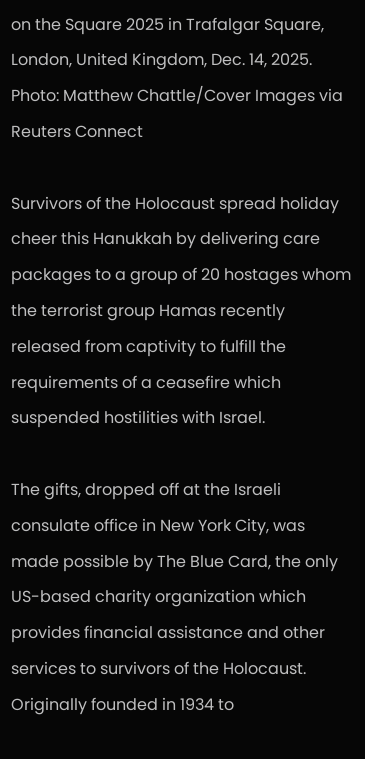on the Square 2025 in Trafalgar Square, London, United Kingdom, Dec. 14, 2025. Photo: Matthew Chattle/Cover Images via Reuters Connect

Survivors of the Holocaust spread holiday cheer this Hanukkah by delivering care packages to a group of 20 hostages whom the terrorist group Hamas recently released from captivity to fulfill the requirements of a ceasefire which suspended hostilities with Israel.

The gifts, dropped off at the Israeli consulate office in New York City, was made possible by The Blue Card, the only US-based charity organization which provides financial assistance and other services to survivors of the Holocaust. Originally founded in 1934 to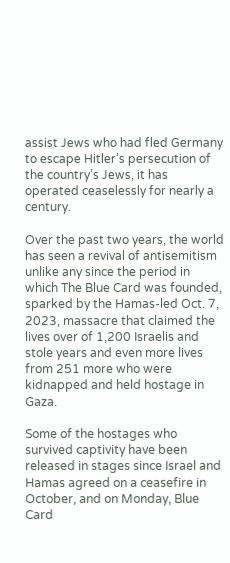assist Jews who had fled Germany to escape Hitler’s persecution of the country’s Jews, it has operated ceaselessly for nearly a century.

Over the past two years, the world has seen a revival of antisemitism unlike any since the period in which The Blue Card was founded, sparked by the Hamas-led Oct. 7, 2023, massacre that claimed the lives over of 1,200 Israelis and stole years and even more lives from 251 more who were kidnapped and held hostage in Gaza.

Some of the hostages who survived captivity have been released in stages since Israel and Hamas agreed on a ceasefire in October, and on Monday, Blue Card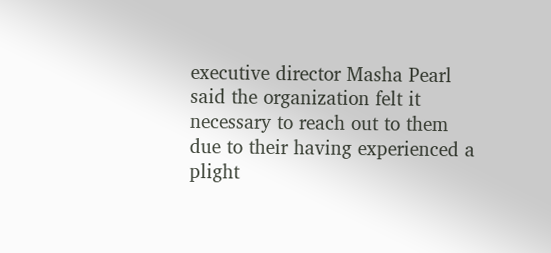executive director Masha Pearl said the organization felt it necessary to reach out to them due to their having experienced a plight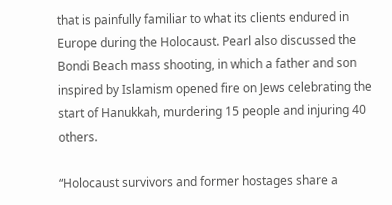that is painfully familiar to what its clients endured in Europe during the Holocaust. Pearl also discussed the Bondi Beach mass shooting, in which a father and son inspired by Islamism opened fire on Jews celebrating the start of Hanukkah, murdering 15 people and injuring 40 others.

“Holocaust survivors and former hostages share a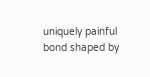uniquely painful bond shaped by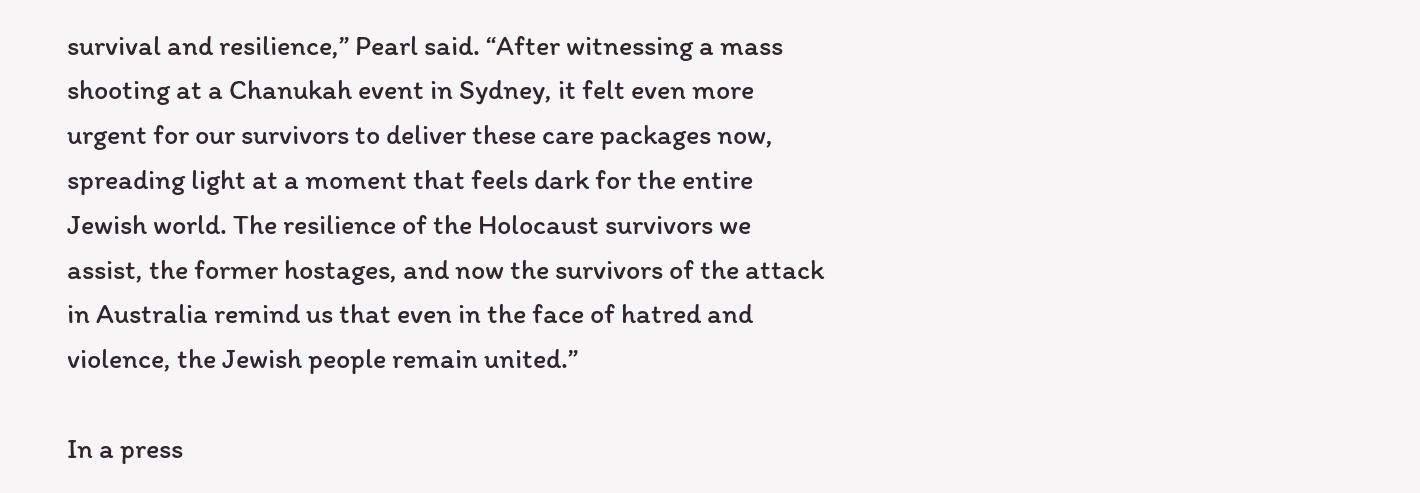survival and resilience,” Pearl said. “After witnessing a mass shooting at a Chanukah event in Sydney, it felt even more urgent for our survivors to deliver these care packages now, spreading light at a moment that feels dark for the entire Jewish world. The resilience of the Holocaust survivors we assist, the former hostages, and now the survivors of the attack in Australia remind us that even in the face of hatred and violence, the Jewish people remain united.”

In a press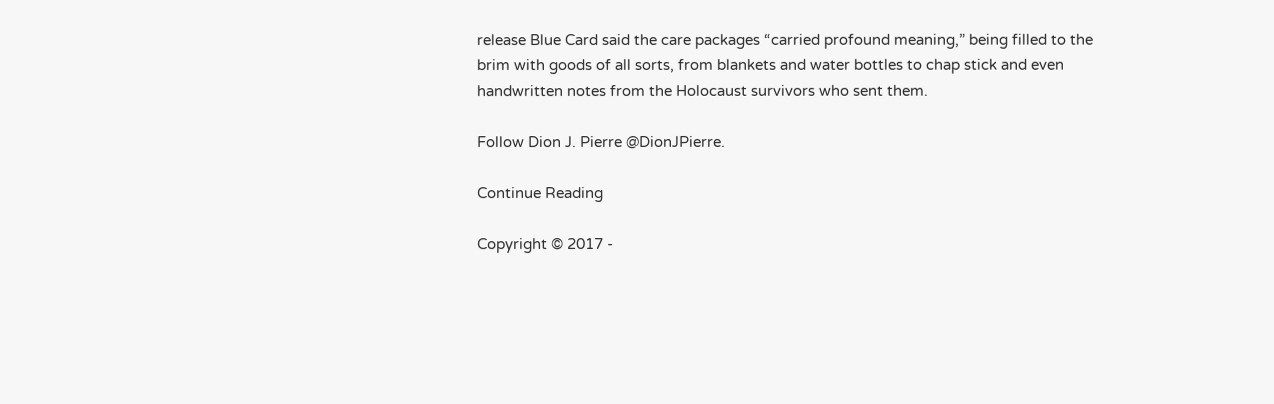release Blue Card said the care packages “carried profound meaning,” being filled to the brim with goods of all sorts, from blankets and water bottles to chap stick and even handwritten notes from the Holocaust survivors who sent them.

Follow Dion J. Pierre @DionJPierre.

Continue Reading

Copyright © 2017 -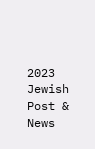2023 Jewish Post & News